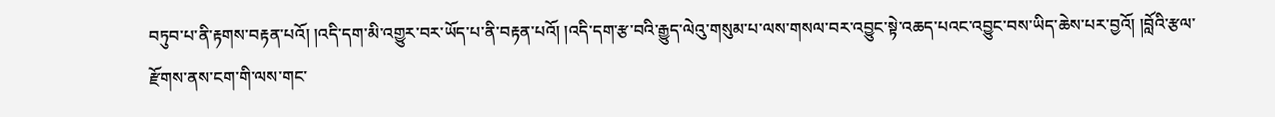བཏུབ་པ་ནི་རྟགས་བརྟན་པའོ། །འདི་དག་མི་འགྱུར་བར་ཡོད་པ་ནི་བརྟན་པའོ། །འདི་དག་རྩ་བའི་རྒྱུད་ལེའུ་གསུམ་པ་ལས་གསལ་བར་འབྱུང་སྟེ་འཆད་པའང་འབྱུང་བས་ཡིད་ཆེས་པར་བྱའོ། །བློའི་རྩལ་རྫོགས་ནས་ངག་གི་ལས་གང་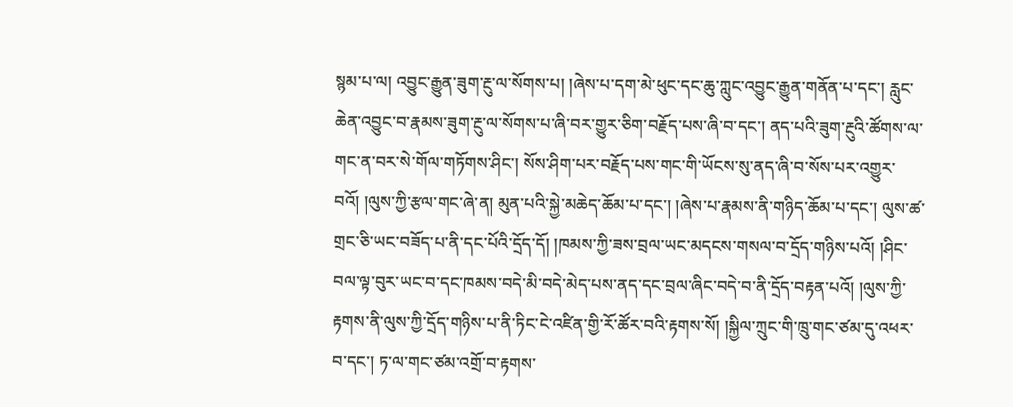སྙམ་པ་ལ། འབྱུང་རྒྱུན་ཟུག་རྔུ་ལ་སོགས་པ། །ཞེས་པ་དག་མེ་ཕུང་དང་ཆུ་ཀླུང་འབྱུང་རྒྱུན་གནོན་པ་དང་། རླུང་ཆེན་འབྱུང་བ་རྣམས་ཟུག་རྔུ་ལ་སོགས་པ་ཞི་བར་གྱུར་ཅིག་བརྗོད་པས་ཞི་བ་དང་། ནད་པའི་ཟུག་རྔུའི་ཚོགས་ལ་གང་ན་བར་སེ་གོལ་གཏོགས་ཤིང་། སོས་ཤིག་པར་བརྗོད་པས་གང་གི་ཡོངས་སུ་ནད་ཞི་བ་སོས་པར་འགྱུར་བའོ། །ལུས་ཀྱི་རྩལ་གང་ཞེ་ན། མུན་པའི་སྐྱེ་མཆེད་ཆོམ་པ་དང་། །ཞེས་པ་རྣམས་ནི་གཉིད་ཆོམ་པ་དང་། ལུས་ཚ་གྲང་ཅི་ཡང་བཟོད་པ་ནི་དང་པོའི་དྲོད་དོ། །ཁམས་ཀྱི་ཟས་བྲལ་ཡང་མདངས་གསལ་བ་དྲོད་གཉིས་པའོ། །ཤིང་བལ་ལྟ་བུར་ཡང་བ་དང་ཁམས་བདེ་མི་བདེ་མེད་པས་ནད་དང་བྲལ་ཞིང་བདེ་བ་ནི་དྲོད་བརྟན་པའོ། །ལུས་ཀྱི་རྟགས་ནི་ལུས་ཀྱི་དྲོད་གཉིས་པ་ནི་ཏིང་ངེ་འཛིན་གྱི་རོ་ཚོར་བའི་རྟགས་སོ། །སྐྱིལ་ཀྲུང་གི་ཁྲུ་གང་ཙམ་དུ་འཕར་བ་དང་། ཏ་ལ་གང་ཙམ་འགྲོ་བ་རྟགས་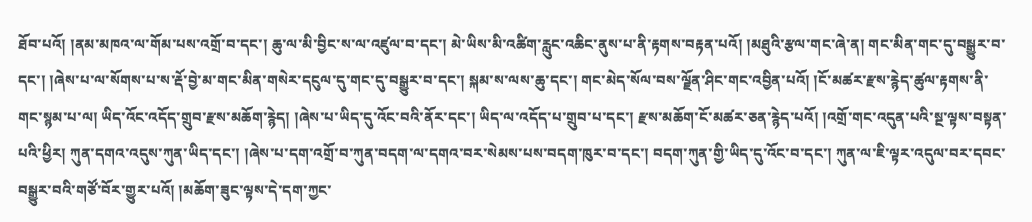ཐོབ་པའོ། །ནམ་མཁའ་ལ་གོམ་པས་འགྲོ་བ་དང་། ཆུ་ལ་མི་བྱིང་ས་ལ་འཛུལ་བ་དང་། མེ་ཡིས་མི་འཚིག་རླུང་འཆིང་ནུས་པ་ནི་རྟགས་བརྟན་པའོ། །མཐུའི་རྩལ་གང་ཞེ་ན། གང་མིན་གང་དུ་བསྒྱུར་བ་དང་། །ཞེས་པ་ལ་སོགས་པ་ས་རྡོ་བྱེ་མ་གང་མིན་གསེར་དངུལ་དུ་གང་དུ་བསྒྱུར་བ་དང་། སྐམ་ས་ལས་ཆུ་དང་། གང་མེད་སོལ་བས་ལྗོན་ཤིང་གང་འབྱིན་པའོ། །ངོ་མཚར་རྫས་རྙེད་ཚུལ་རྟགས་ནི་གང་སྙམ་པ་ལ། ཡིད་འོང་འདོད་གྲུབ་རྫས་མཆོག་རྙེད། །ཞེས་པ་ཡིད་དུ་འོང་བའི་ནོར་དང་། ཡིད་ལ་འདོད་པ་གྲུབ་པ་དང་། རྫས་མཆོག་ངོ་མཚར་ཅན་རྙེད་པའོ། །འགྲོ་གང་འདུན་པའི་སྔ་ལྟས་བསྟན་པའི་ཕྱིར། ཀུན་དགའ་འདུས་ཀུན་ཡིད་དང་། །ཞེས་པ་དག་འགྲོ་བ་ཀུན་བདག་ལ་དགའ་བར་སེམས་པས་བདག་ཁུར་བ་དང་། བདག་ཀུན་གྱི་ཡིད་དུ་འོང་བ་དང་། ཀུན་ལ་ཇི་ལྟར་འདུལ་བར་དབང་བསྒྱུར་བའི་གཙོ་བོར་གྱུར་པའོ། །མཆོག་ཟུང་ལྟས་དེ་དག་ཀྱང་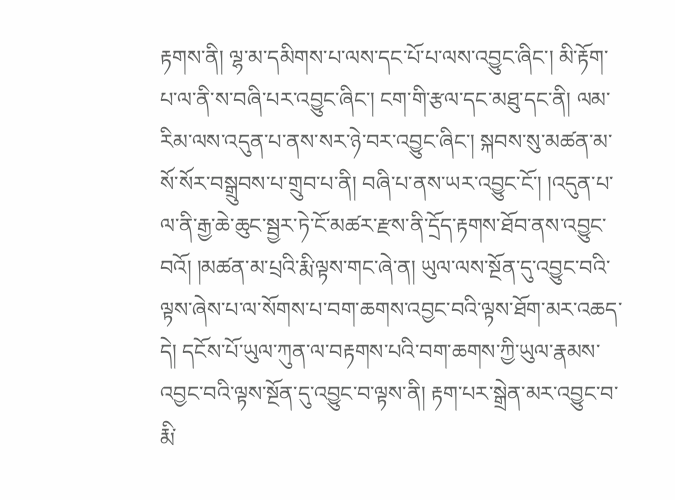རྟགས་ནི། ལྷ་མ་དམིགས་པ་ལས་དང་པོ་པ་ལས་འབྱུང་ཞིང་། མི་རྟོག་པ་ལ་ནི་ས་བཞི་པར་འབྱུང་ཞིང་། ངག་གི་རྩལ་དང་མཐུ་དང་ནི། ལམ་རིམ་ལས་འདུན་པ་ནས་སར་ཉེ་བར་འབྱུང་ཞིང་། སྐབས་སུ་མཚན་མ་སོ་སོར་བསྒྲུབས་པ་གྲུབ་པ་ནི། བཞི་པ་ནས་ཡར་འབྱུང་ངོ་། །འདུན་པ་ལ་ནི་རྒྱ་ཆེ་ཆུང་སྦྱར་ཏེ་ངོ་མཚར་རྫས་ནི་དྲོད་རྟགས་ཐོབ་ནས་འབྱུང་བའོ། །མཚན་མ་པྲའི་རྨི་ལྟས་གང་ཞེ་ན། ཡུལ་ལས་སྔོན་དུ་འབྱུང་བའི་ལྟས་ཞེས་པ་ལ་སོགས་པ་བག་ཆགས་འབྱང་བའི་ལྟས་ཐོག་མར་འཆད་དེ། དངོས་པོ་ཡུལ་ཀུན་ལ་བརྟགས་པའི་བག་ཆགས་ཀྱི་ཡུལ་རྣམས་འབྱང་བའི་ལྟས་སྔོན་དུ་འབྱུང་བ་ལྟས་ནི། རྟག་པར་སྒྲེན་མར་འབྱུང་བ་རྨི་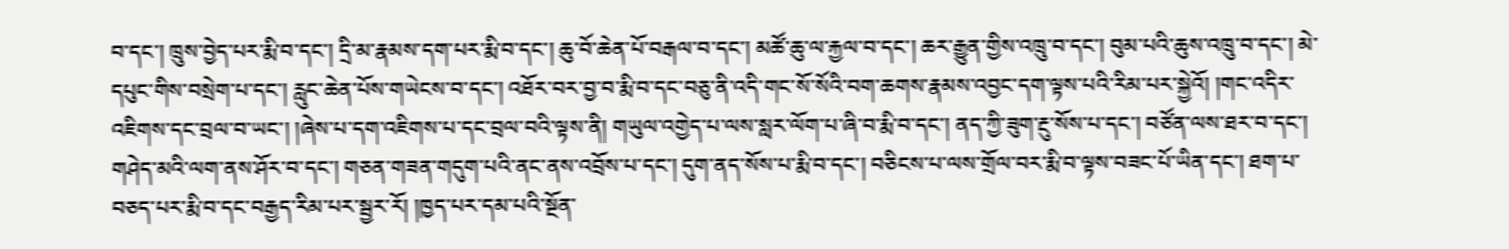བ་དང་། ཁྲུས་བྱེད་པར་རྨི་བ་དང་། དྲི་མ་རྣམས་དག་པར་རྨི་བ་དང་། ཆུ་བོ་ཆེན་པོ་བརྒལ་བ་དང་། མཚོ་ཆུ་ལ་རྐྱལ་བ་དང་། ཆར་རྒྱུན་གྱིས་འཁྲུ་བ་དང་། བུམ་པའི་ཆུས་འཁྲུ་བ་དང་། མེ་དཔུང་གིས་བསྲེག་པ་དང་། རླུང་ཆེན་པོས་གཡེངས་བ་དང་། འཐོར་བར་བྱ་བ་རྨི་བ་དང་བཅུ་ནི་འདི་གང་སོ་སོའི་བག་ཆགས་རྣམས་འབྱང་དག་ལྟས་པའི་རིམ་པར་སྐྱེའོ། །གང་འདིར་འཇིགས་དང་བྲལ་བ་ཡང་། །ཞེས་པ་དག་འཇིགས་པ་དང་བྲལ་བའི་ལྟས་ནི། གཡུལ་འགྱེད་པ་ལས་སླར་ལོག་པ་ཞི་བ་རྨི་བ་དང་། ནད་ཀྱི་ཟུག་རྔུ་སོས་པ་དང་། བཙོན་ལས་ཐར་བ་དང་། གཤེད་མའི་ལག་ནས་ཤོར་བ་དང་། གཅན་གཟན་གདུག་པའི་ནང་ནས་འབྲོས་པ་དང་། དུག་ནད་སོས་པ་རྨི་བ་དང་། བཅིངས་པ་ལས་གྲོལ་བར་རྨི་བ་ལྟས་བཟང་པོ་ཡིན་དང་། ཐག་པ་བཅད་པར་རྨི་བ་དང་བརྒྱད་རིམ་པར་སྦྱར་རོ། །ཁྱད་པར་དམ་པའི་སྔོན་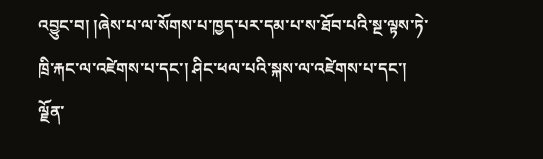འབྱུང་བ། །ཞེས་པ་ལ་སོགས་པ་ཁྱད་པར་དམ་པ་ས་ཐོབ་པའི་སྔ་ལྟས་ཏེ་ཁྲི་རྐང་ལ་འཛེགས་པ་དང་། ཤིང་ཕལ་པའི་སྐས་ལ་འཛེགས་པ་དང་། ལྗོན་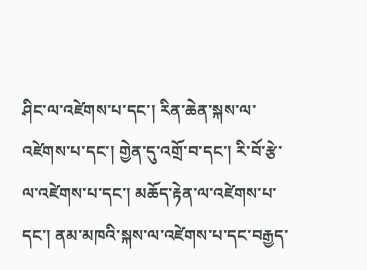ཤིང་ལ་འཛེགས་པ་དང་། རིན་ཆེན་སྐས་ལ་འཛེགས་པ་དང་། གྱེན་དུ་འགྲོ་བ་དང་། རི་བོ་རྩེ་ལ་འཛེགས་པ་དང་། མཆོད་རྟེན་ལ་འཛེགས་པ་དང་། ནམ་མཁའི་སྐས་ལ་འཛེགས་པ་དང་བརྒྱད་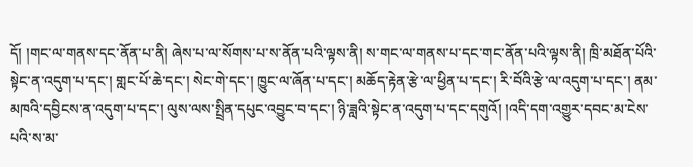དོ། །གང་ལ་གནས་དང་ནོན་པ་ནི། ཞེས་པ་ལ་སོགས་པ་ས་ནོན་པའི་ལྟས་ནི། ས་གང་ལ་གནས་པ་དང་གང་ནོན་པའི་ལྟས་ནི། ཁྲི་མཐོན་པོའི་སྟེང་ན་འདུག་པ་དང་། གླང་པོ་ཆེ་དང་། སེང་གེ་དང་། ཁྱུང་ལ་ཞོན་པ་དང་། མཆོད་རྟེན་རྩེ་ལ་ཕྱིན་པ་དང་། རི་བོའི་རྩེ་ལ་འདུག་པ་དང་། ནམ་མཁའི་དབྱིངས་ན་འདུག་པ་དང་། ལུས་ལས་སྤྲིན་དཔུང་འབྱུང་བ་དང་། ཉི་ཟླའི་སྟེང་ན་འདུག་པ་དང་དགུའོ། །འདི་དག་འགྱུར་དབང་མ་ངེས་པའི་ས་མ་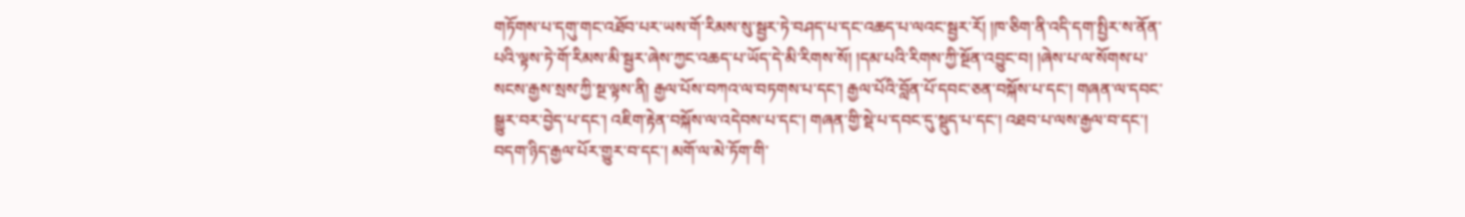གཏོགས་པ་དགུ་གང་འཐོབ་པར་ཡས་གོ་རིམས་སུ་སྦྱར་ཏེ་བཤད་པ་དང་འཆད་པ་ལའང་སྦྱར་རོ། །ཁ་ཅིག་ནི་འདི་དག་སྤྱིར་ས་ནོན་པའི་ལྟས་ཏེ་གོ་རིམས་མི་སྦྱར་ཞེས་ཀྱང་འཆད་པ་ཡོད་དེ་མི་རིགས་སོ། །དམ་པའི་རིགས་ཀྱི་སྔོན་འབྱུང་བ། །ཞེས་པ་ལ་སོགས་པ་སངས་རྒྱས་སྲས་ཀྱི་སྔ་ལྟས་ནི། རྒྱལ་པོས་བཀའ་ལ་བཏགས་པ་དང་། རྒྱལ་པོའི་བློན་པོ་དབང་ཅན་བསྐོས་པ་དང་། གཞན་ལ་དབང་སྒྱུར་བར་བྱེད་པ་དང་། འཇིག་རྟེན་བསྐོས་ལ་འདེབས་པ་དང་། གཞན་གྱི་སྡེ་པ་དབང་དུ་སྡུད་པ་དང་། འཐབ་པ་ལས་རྒྱལ་བ་དང་། བདག་ཉིད་རྒྱལ་པོར་གྱུར་བ་དང་། མགོ་ལ་མེ་ཏོག་གི་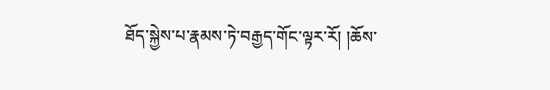ཐོད་སྐྱེས་པ་རྣམས་ཏེ་བརྒྱད་གོང་ལྟར་རོ། །ཆོས་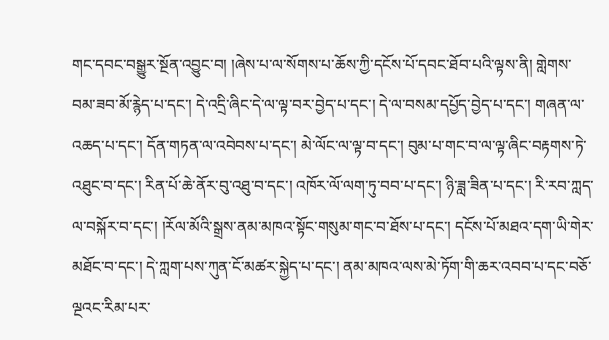གང་དབང་བསྒྱུར་སྔོན་འབྱུང་བ། །ཞེས་པ་ལ་སོགས་པ་ཆོས་ཀྱི་དངོས་པོ་དབང་ཐོབ་པའི་ལྟས་ནི། གླེགས་བམ་ཟབ་མོ་རྙེད་པ་དང་། དེ་འདྲི་ཞིང་དེ་ལ་ལྟ་བར་བྱེད་པ་དང་། དེ་ལ་བསམ་དཔྱོད་བྱེད་པ་དང་། གཞན་ལ་འཆད་པ་དང་། དོན་གཏན་ལ་འབེབས་པ་དང་། མེ་ལོང་ལ་ལྟ་བ་དང་། བུམ་པ་གང་བ་ལ་ལྟ་ཞིང་བརྟགས་ཏེ་འཐུང་བ་དང་། རིན་པོ་ཆེ་ནོར་བུ་འཐུ་བ་དང་། འཁོར་ལོ་ལག་ཏུ་བབ་པ་དང་། ཉི་ཟླ་ཟིན་པ་དང་། རི་རབ་ཀླད་ལ་བསྐོར་བ་དང་། །རོལ་མོའི་སྒྲས་ནམ་མཁའ་སྟོང་གསུམ་གང་བ་ཐོས་པ་དང་། དངོས་པོ་མཐའ་དག་ཡི་གེར་མཐོང་བ་དང་། དེ་ཀླག་པས་ཀུན་ངོ་མཚར་སྐྱེད་པ་དང་། ནམ་མཁའ་ལས་མེ་ཏོག་གི་ཆར་འབབ་པ་དང་བཅོ་ལྔའང་རིམ་པར་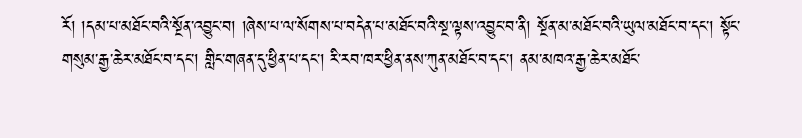རོ། །དམ་པ་མཐོང་བའི་སྔོན་འབྱུང་བ། །ཞེས་པ་ལ་སོགས་པ་བདེན་པ་མཐོང་བའི་སྔ་ལྟས་འབྱུང་བ་ནི། སྔོན་མ་མཐོང་བའི་ཡུལ་མཐོང་བ་དང་། སྟོང་གསུམ་རྒྱ་ཆེར་མཐོང་བ་དང་། གླིང་གཞན་དུ་ཕྱིན་པ་དང་། རི་རབ་ཁར་ཕྱིན་ནས་ཀུན་མཐོང་བ་དང་། ནམ་མཁའ་རྒྱ་ཆེར་མཐོང་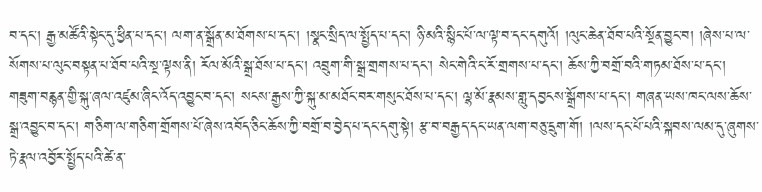བ་དང་། རྒྱ་མཚོའི་སྟེང་དུ་ཕྱིན་པ་དང་། ལག་ན་སྒྲོན་མ་ཐོགས་པ་དང་། །སྣང་སྲིད་ལ་སྤྱོད་པ་དང་། ཉི་མའི་སྙིང་པོ་ལ་ལྟ་བ་དང་དགུའོ། །ལུང་ཆེན་ཐོབ་པའི་སྔོན་བྱུང་བ། །ཞེས་པ་ལ་སོགས་པ་ལུང་བསྟན་པ་ཐོབ་པའི་སྔ་ལྟས་ནི། རོལ་མོའི་སྒྲ་ཐོས་པ་དང་། འབྲུག་གི་སྒྲ་གྲགས་པ་དང་། སེང་གེའི་ང་རོ་གྲགས་པ་དང་། ཆོས་ཀྱི་བགྲོ་བའི་གཏམ་ཐོས་པ་དང་། གཟུག་བརྙན་གྱི་སྐུ་ཞལ་འཛུམ་ཞིང་འོད་འབྱུང་བ་དང་། སངས་རྒྱས་ཀྱི་སྐུ་མ་མཐོང་བར་གསུང་ཐོས་པ་དང་། ལྷ་མོ་རྣམས་གླུ་དབྱངས་སྒྲོགས་པ་དང་། གཞན་ཡས་ཁང་ལས་ཆོས་སྒྲ་འབྱུང་བ་དང་། གཅིག་ལ་གཅིག་གྲོགས་པོ་ཞེས་འབོད་ཅིང་ཆོས་ཀྱི་བགྲོ་བ་བྱེད་པ་དང་དགུ་སྟེ། རྩ་བ་བརྒྱད་དང་ཡན་ལག་བཅུ་དྲུག་གོ། །ལས་དང་པོ་པའི་སྐབས་ལམ་དུ་ཞུགས་ཏེ་རྣལ་འབྱོར་སྤྱོད་པའི་ཚེ་ན་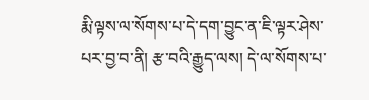རྨི་ལྟས་ལ་སོགས་པ་དེ་དག་བྱུང་ན་ཇི་ལྟར་ཤེས་པར་བྱ་བ་ནི། རྩ་བའི་རྒྱུད་ལས། དེ་ལ་སོགས་པ་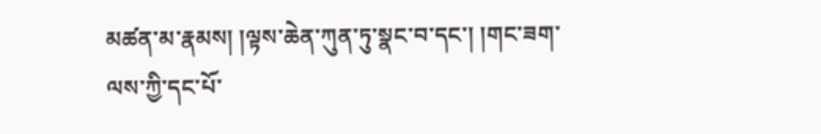མཚན་མ་རྣམས། །ལྟས་ཆེན་ཀུན་ཏུ་སྣང་བ་དང་། །གང་ཟག་ལས་ཀྱི་དང་པོ་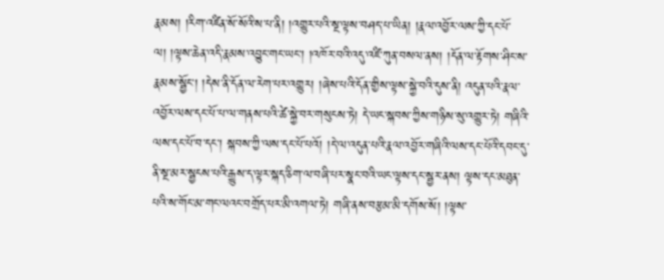རྣམས། །རིག་འཛིན་སོ་སོའི་ས་པ་ནི། །འགྱུར་པའི་སྔ་ལྟས་བཤད་པ་ཡིན། །རྣལ་འབྱོར་ལས་ཀྱི་དང་པོ་ལ། །ལྟས་ཆེན་འདི་རྣམས་འབྱུང་གང་ཡང་། །འཁོར་བའི་འདུ་འཛི་ཀུན་བསལ་ནས། །དོན་ལ་རྟོགས་ཤིང་ས་རྣམས་སྦྱོང་། །དེས་ནི་དོན་ལ་རེག་པར་འགྱུར། །ཞེས་པའི་དོན་གྱིས་ལྟས་སྐྱེ་བའི་དུས་ནི། འདུན་པའི་རྣལ་འབྱོར་ལས་དང་པོ་པ་ལ་གནས་པའི་ཚེ་སྐྱེ་བར་གསུངས་ཏེ། དེ་ཡང་སྐབས་ཀྱིས་གཉིས་སུ་འགྱུར་ཏེ། གཞིའི་ལས་དང་པོ་བ་དང་། སྐབས་ཀྱི་ལས་དང་པོ་པའོ། །དེ་ལ་འདུན་པའི་རྣལ་འབྱོར་གཞིའི་ལས་དང་པོའི་དབང་དུ་ནི་སྔ་མར་སྦྱངས་པའི་རྒྱུས་ད་ལྟར་སྐད་ཅིག་ལ་བཞི་པར་སྣང་བའི་ཡང་ལྟས་དང་སྦྱར་ནས། ལྟས་དང་མཐུན་པའི་ས་གོང་མ་གང་ལའང་བགྲོད་པར་མི་འགལ་ཏེ། གཞི་ནས་བརྩམ་མི་དགོས་སོ། །ལྟས་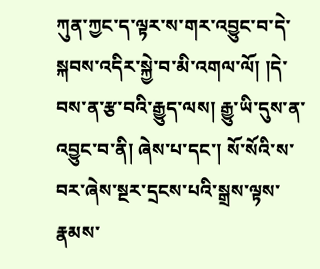ཀུན་ཀྱང་ད་ལྟར་ས་གར་འབྱུང་བ་དེ་སྐབས་འདིར་སྐྱེ་བ་མི་འགལ་ལོ། །དེ་བས་ན་རྩ་བའི་རྒྱུད་ལས། རྒྱུ་ཡི་དུས་ན་འབྱུང་བ་ནི། ཞེས་པ་དང་། སོ་སོའི་ས་བར་ཞེས་སྔར་དྲངས་པའི་སྒྲས་ལྟས་རྣམས་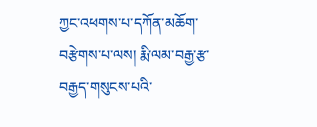ཀྱང་འཕགས་པ་དཀོན་མཆོག་བརྩེགས་པ་ལས། རྨི་ལམ་བརྒྱ་རྩ་བརྒྱད་གསུངས་པའི་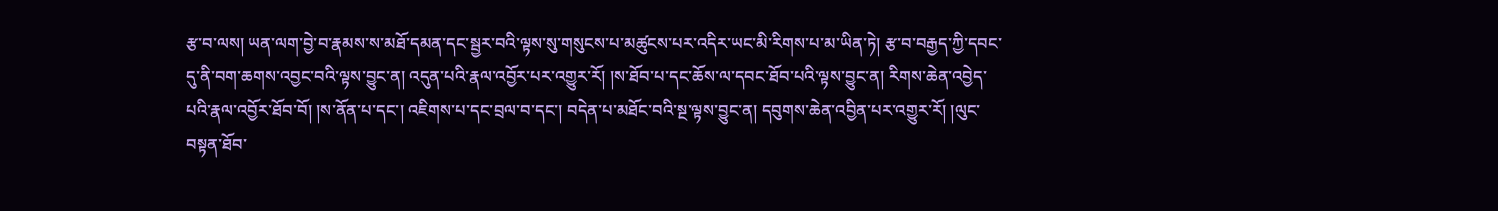རྩ་བ་ལས། ཡན་ལག་བྱེ་བ་རྣམས་ས་མཐོ་དམན་དང་སྦྱར་བའི་ལྟས་སུ་གསུངས་པ་མཚུངས་པར་འདིར་ཡང་མི་རིགས་པ་མ་ཡིན་ཏེ། རྩ་བ་བརྒྱད་ཀྱི་དབང་དུ་ནི་བག་ཆགས་འབྱང་བའི་ལྟས་བྱུང་ན། འདུན་པའི་རྣལ་འབྱོར་པར་འགྱུར་རོ། །ས་ཐོབ་པ་དང་ཆོས་ལ་དབང་ཐོབ་པའི་ལྟས་བྱུང་ན། རིགས་ཆེན་འབྱེད་པའི་རྣལ་འབྱོར་ཐོབ་བོ། །ས་ནོན་པ་དང་། འཇིགས་པ་དང་བྲལ་བ་དང་། བདེན་པ་མཐོང་བའི་སྔ་ལྟས་བྱུང་ན། དབུགས་ཆེན་འབྱིན་པར་འགྱུར་རོ། །ལུང་བསྟན་ཐོབ་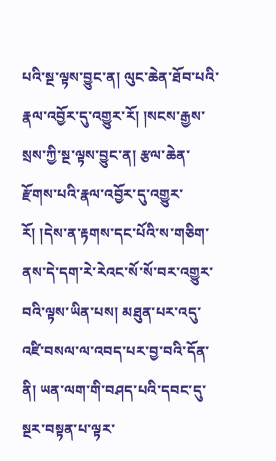པའི་སྔ་ལྟས་བྱུང་ན། ལུང་ཆེན་ཐོབ་པའི་རྣལ་འབྱོར་དུ་འགྱུར་རོ། །སངས་རྒྱས་སྲས་ཀྱི་སྔ་ལྟས་བྱུང་ན། རྩལ་ཆེན་རྫོགས་པའི་རྣལ་འབྱོར་དུ་འགྱུར་རོ། །དེས་ན་རྟགས་དང་པོའི་ས་གཅིག་ནས་དེ་དག་རེ་རེའང་སོ་སོ་བར་འགྱུར་བའི་ལྟས་ཡིན་པས། མཐུན་པར་འདུ་འཛི་བསལ་ལ་འབད་པར་བྱ་བའི་དོན་ནི། ཡན་ལག་གི་བཤད་པའི་དབང་དུ་སྔར་བསྟན་པ་ལྟར་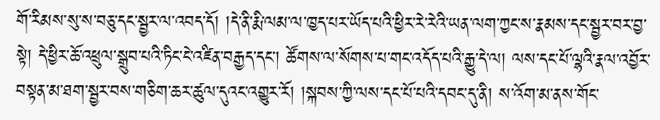གོ་རིམས་སུ་ས་བཅུ་དང་སྦྱར་ལ་འབད་དོ། །དེ་ནི་རྨི་ལམ་ལ་ཁྱད་པར་ཡོད་པའི་ཕྱིར་རེ་རེའི་ཡན་ལག་ཀྱང་ས་རྣམས་དང་སྦྱར་བར་བྱ་སྟེ། དེ་ཕྱིར་ཆོ་འཕྲུལ་སྒྲུབ་པའི་ཏིང་ངེ་འཛིན་བརྒྱད་དང་། ཚོགས་ལ་སོགས་པ་གང་འདོད་པའི་རྒྱུ་དེ་ལ། ལས་དང་པོ་ལྷའི་རྣལ་འབྱོར་བསྟན་མ་ཐག་སྦྱར་བས་གཅིག་ཆར་ཚུལ་དུའང་འགྱུར་རོ། །སྐབས་ཀྱི་ལས་དང་པོ་པའི་དབང་དུ་ནི། ས་འོག་མ་ནས་གོང་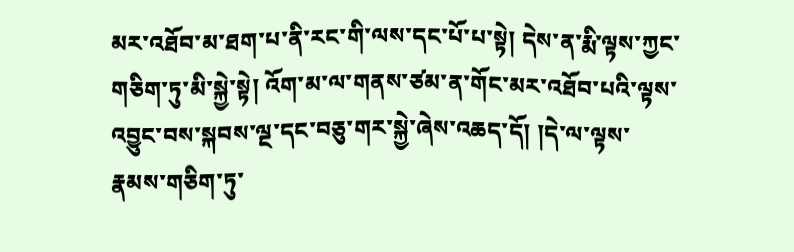མར་འཐོབ་མ་ཐག་པ་ནི་རང་གི་ལས་དང་པོ་པ་སྟེ། དེས་ན་རྨི་ལྟས་ཀྱང་གཅིག་ཏུ་མི་སྐྱེ་སྟེ། འོག་མ་ལ་གནས་ཙམ་ན་གོང་མར་འཐོབ་པའི་ལྟས་འབྱུང་བས་སྐབས་ལྔ་དང་བཅུ་གར་སྐྱེ་ཞེས་འཆད་དོ། །དེ་ལ་ལྟས་རྣམས་གཅིག་ཏུ་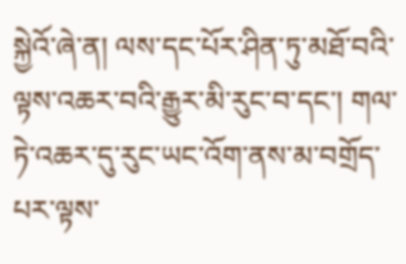སྐྱེའོ་ཞེ་ན། ལས་དང་པོར་ཤིན་ཏུ་མཐོ་བའི་ལྟས་འཆར་བའི་རྒྱུར་མི་རུང་བ་དང་། གལ་ཏེ་འཆར་དུ་རུང་ཡང་འོག་ནས་མ་བགྲོད་པར་ལྟས་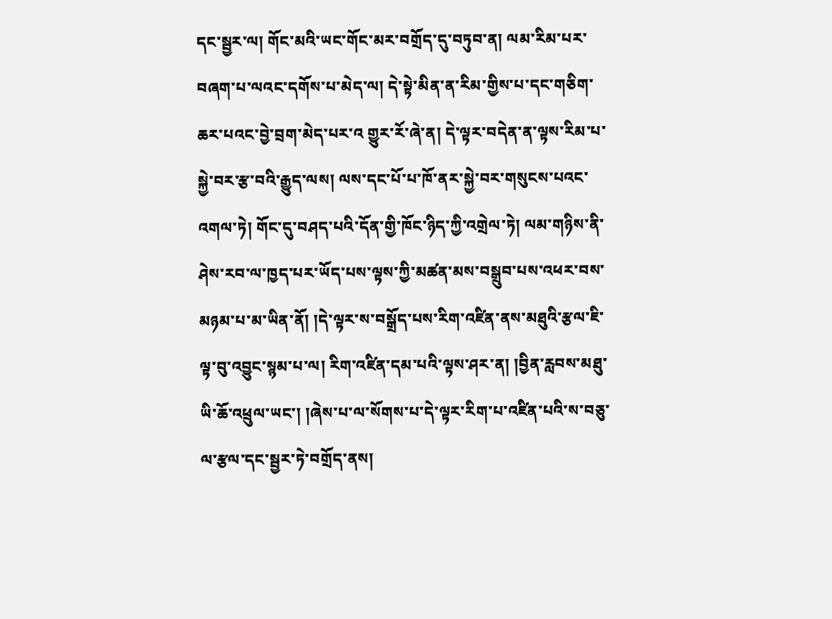དང་སྦྱར་ལ། གོང་མའི་ཡང་གོང་མར་བགྲོད་དུ་བཏུབ་ན། ལམ་རིམ་པར་བཞག་པ་ལའང་དགོས་པ་མེད་ལ། དེ་སྟེ་མིན་ན་རིམ་གྱིས་པ་དང་གཅིག་ཆར་པའང་བྱེ་བྲག་མེད་པར་འ གྱུར་རོ་ཞེ་ན། དེ་ལྟར་བདེན་ན་ལྟས་རིམ་པ་སྐྱེ་བར་རྩ་བའི་རྒྱུད་ལས། ལས་དང་པོ་པ་ཁོ་ནར་སྐྱེ་བར་གསུངས་པའང་འགལ་ཏེ། གོང་དུ་བཤད་པའི་དོན་གྱི་ཁོང་ཉིད་ཀྱི་འགྲེལ་ཏེ། ལམ་གཉིས་ནི་ཤེས་རབ་ལ་ཁྱད་པར་ཡོད་པས་ལྟས་ཀྱི་མཚན་མས་བསྒྲུབ་པས་འཕར་བས་མཉམ་པ་མ་ཡིན་ནོ། །དེ་ལྟར་ས་བསྒྲོད་པས་རིག་འཛིན་ནས་མཐུའི་རྩལ་ཇི་ལྟ་བུ་འབྱུང་སྙམ་པ་ལ། རིག་འཛིན་དམ་པའི་ལྟས་ཤར་ན། །བྱིན་རླབས་མཐུ་ཡི་ཆོ་འཕྲུལ་ཡང་། །ཞེས་པ་ལ་སོགས་པ་དེ་ལྟར་རིག་པ་འཛིན་པའི་ས་བཅུ་ལ་རྩལ་དང་སྦྱར་ཏེ་བགྲོད་ནས།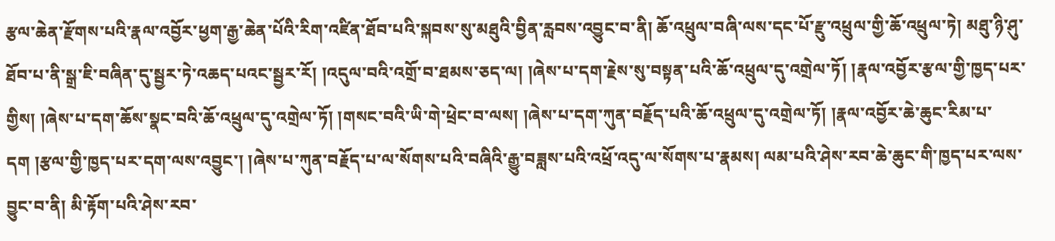རྩལ་ཆེན་རྫོགས་པའི་རྣལ་འབྱོར་ཕྱག་རྒྱ་ཆེན་པོའི་རིག་འཛིན་ཐོབ་པའི་སྐབས་སུ་མཐུའི་བྱིན་རླབས་འབྱུང་བ་ནི། ཆོ་འཕྲུལ་བཞི་ལས་དང་པོ་རྫུ་འཕྲུལ་གྱི་ཆོ་འཕྲུལ་ཏེ། མཐུ་ཉི་ཤུ་ཐོབ་པ་ནི་སྒྲ་ཇི་བཞིན་དུ་སྦྱར་ཏེ་འཆད་པའང་སྦྱར་རོ། །འདུལ་བའི་འགྲོ་བ་ཐམས་ཅད་ལ། །ཞེས་པ་དག་རྗེས་སུ་བསྟན་པའི་ཆོ་འཕྲུལ་དུ་འགྲེལ་ཏོ། །རྣལ་འབྱོར་རྩལ་གྱི་ཁྱད་པར་གྱིས། །ཞེས་པ་དག་ཆོས་སྣང་བའི་ཆོ་འཕྲུལ་དུ་འགྲེལ་ཏོ། །གསང་བའི་ཡི་གེ་ཕྲེང་བ་ལས། །ཞེས་པ་དག་ཀུན་བརྗོད་པའི་ཆོ་འཕྲུལ་དུ་འགྲེལ་ཏོ། །རྣལ་འབྱོར་ཆེ་ཆུང་རིམ་པ་དག །རྩལ་གྱི་ཁྱད་པར་དག་ལས་འབྱུང་། །ཞེས་པ་ཀུན་བརྗོད་པ་ལ་སོགས་པའི་བཞིའི་རྒྱུ་བཟླས་པའི་འཕྲོ་འདུ་ལ་སོགས་པ་རྣམས། ལམ་པའི་ཤེས་རབ་ཆེ་ཆུང་གི་ཁྱད་པར་ལས་བྱུང་བ་ནི། མི་རྟོག་པའི་ཤེས་རབ་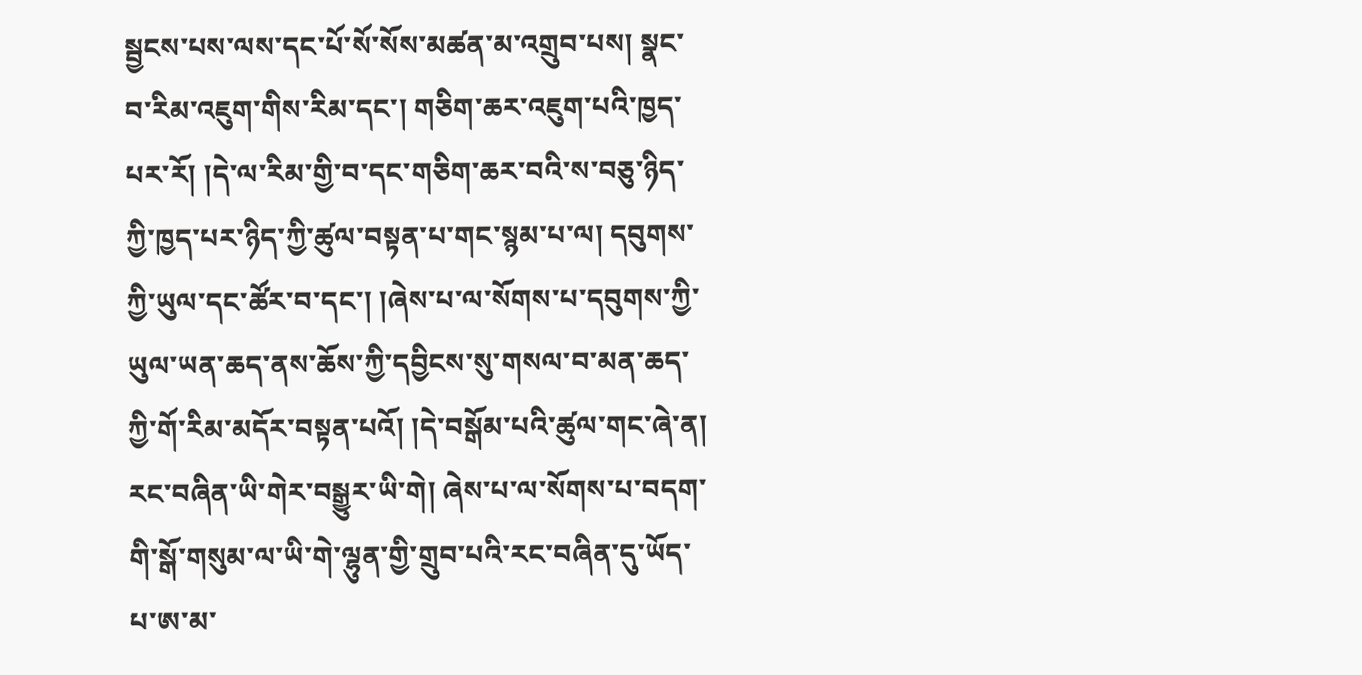སྦྱངས་པས་ལས་དང་པོ་སོ་སོས་མཚན་མ་འགྲུབ་པས། སྣང་བ་རིམ་འཇུག་གིས་རིམ་དང་། གཅིག་ཆར་འཇུག་པའི་ཁྱད་པར་རོ། །དེ་ལ་རིམ་གྱི་བ་དང་གཅིག་ཆར་བའི་ས་བཅུ་ཉིད་ཀྱི་ཁྱད་པར་ཉིད་ཀྱི་ཚུལ་བསྟན་པ་གང་སྙམ་པ་ལ། དབུགས་ཀྱི་ཡུལ་དང་ཚོར་བ་དང་། །ཞེས་པ་ལ་སོགས་པ་དབུགས་ཀྱི་ཡུལ་ཡན་ཆད་ནས་ཆོས་ཀྱི་དབྱིངས་སུ་གསལ་བ་མན་ཆད་ཀྱི་གོ་རིམ་མདོར་བསྟན་པའོ། །དེ་བསྒོམ་པའི་ཚུལ་གང་ཞེ་ན། རང་བཞིན་ཡི་གེར་བསྒྱུར་ཡི་གེ། ཞེས་པ་ལ་སོགས་པ་བདག་གི་སྒོ་གསུམ་ལ་ཡི་གེ་ལྷུན་གྱི་གྲུབ་པའི་རང་བཞིན་དུ་ཡོད་པ་ཨ་མ་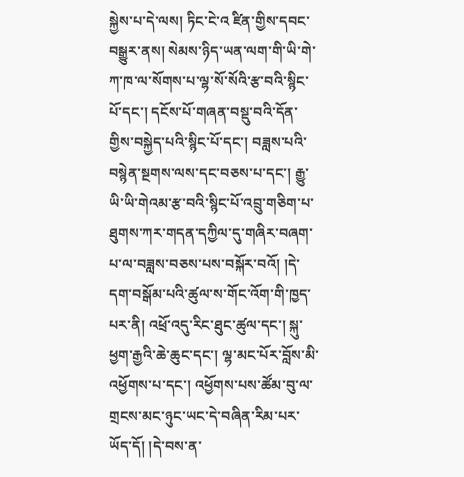སྐྱེས་པ་དེ་ལས། ཏིང་ངེ་འ ཛིན་གྱིས་དབང་བསྒྱུར་ནས། སེམས་ཉིད་ཡན་ལག་གི་ཡི་གེ་ཀ་ཁ་ལ་སོགས་པ་ལྷ་སོ་སོའི་རྩ་བའི་སྙིང་པོ་དང་། དངོས་པོ་གཞན་བསྡུ་བའི་དོན་གྱིས་བསྐྱེད་པའི་སྙིང་པོ་དང་། བཟླས་པའི་བསྙེན་སྔགས་ལས་དང་བཅས་པ་དང་། རྒྱུ་ཡི་ཡི་གེའམ་རྩ་བའི་སྙིང་པོ་འབྲུ་གཅིག་པ་ཐུགས་ཀར་གདན་དཀྱིལ་དུ་གཞིར་བཞག་པ་ལ་བཟླས་བཅས་པས་བསྐོར་བའོ། །དེ་དག་བསྒོམ་པའི་ཚུལ་ས་གོང་འོག་གི་ཁྱད་པར་ནི། འཕྲོ་འདུ་རིང་ཐུང་ཚུལ་དང་། སྐུ་ཕྱག་རྒྱའི་ཆེ་ཆུང་དང་། ལྷ་མང་པོར་བློས་མི་འཕྱོགས་པ་དང་། འཕྱོགས་པས་ཚོམ་བུ་ལ་གྲངས་མང་ཉུང་ཡང་དེ་བཞིན་རིམ་པར་ཡོད་དོ། །དེ་བས་ན་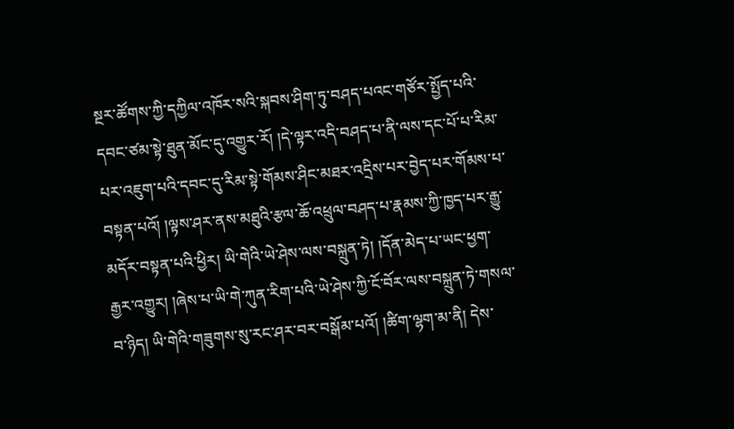སྔར་ཚོགས་ཀྱི་དཀྱིལ་འཁོར་སའི་སྐབས་ཤིག་ཏུ་བཤད་པའང་གཙོར་སྤྱོད་པའི་དབང་ཙམ་སྟེ་ཐུན་མོང་དུ་འགྱུར་རོ། །དེ་ལྟར་འདི་བཤད་པ་ནི་ལས་དང་པོ་པ་རིམ་པར་འཇུག་པའི་དབང་དུ་རིམ་སྟེ་གོམས་ཤིང་མཐར་འདྲིས་པར་བྱེད་པར་གོམས་པ་བསྟན་པའོ། །ལྟས་ཤར་ནས་མཐུའི་རྩལ་ཆོ་འཕྲུལ་བཤད་པ་རྣམས་ཀྱི་ཁྱད་པར་རྒྱུ་མདོར་བསྟན་པའི་ཕྱིར། ཡི་གེའི་ཡེ་ཤེས་ལས་བསྐྲུན་ཏེ། །དོན་མེད་པ་ཡང་ཕྱག་རྒྱར་འགྱུར། །ཞེས་པ་ཡི་གེ་ཀུན་རིག་པའི་ཡེ་ཤེས་ཀྱི་ངོ་བོར་ལས་བསྐྲུན་ཏེ་གསལ་བ་ཉིད། ཡི་གེའི་གཟུགས་སུ་རང་ཤར་བར་བསྒོམ་པའོ། །ཚིག་ལྷག་མ་ནི། དེས་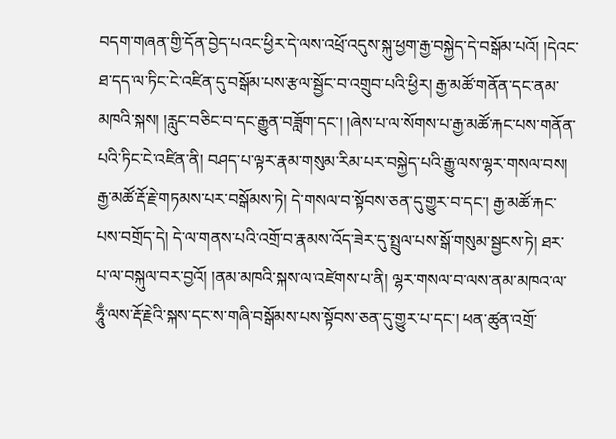བདག་གཞན་གྱི་དོན་བྱེད་པའང་ཕྱིར་དེ་ལས་འཕྲོ་འདུས་སྐུ་ཕྱག་རྒྱ་བསྐྱེད་དེ་བསྒོམ་པའོ། །དེའང་ཐ་དད་ལ་ཏིང་ངེ་འཛིན་དུ་བསྒོམ་པས་རྩལ་སྦྱོང་བ་འགྲུབ་པའི་ཕྱིར། རྒྱ་མཚོ་གནོན་དང་ནམ་མཁའི་སྐས། །རླུང་བཅིང་བ་དང་རྒྱུན་བཟློག་དང་། །ཞེས་པ་ལ་སོགས་པ་རྒྱ་མཚོ་རྐང་པས་གནོན་པའི་ཏིང་ངེ་འཛིན་ནི། བཤད་པ་ལྟར་རྣམ་གསུམ་རིམ་པར་བསྐྱེད་པའི་རྒྱུ་ལས་ལྷར་གསལ་བས། རྒྱ་མཚོ་རྡོ་རྗེ་གཏམས་པར་བསྒོམས་ཏེ། དེ་གསལ་བ་སྟོབས་ཅན་དུ་གྱུར་བ་དང་། རྒྱ་མཚོ་རྐང་པས་བགྲོད་དེ། དེ་ལ་གནས་པའི་འགྲོ་བ་རྣམས་འོད་ཟེར་དུ་སྤྲུལ་པས་སྒོ་གསུམ་སྦྱངས་ཏེ། ཐར་པ་ལ་བསྐུལ་བར་བྱའོ། །ནམ་མཁའི་སྐས་ལ་འཛེགས་པ་ནི། ལྷར་གསལ་བ་ལས་ནམ་མཁའ་ལ་ཧཱུྃ་ལས་རྡོ་རྗེའི་སྐས་དང་ས་གཞི་བསྒོམས་པས་སྟོབས་ཅན་དུ་གྱུར་པ་དང་། ཕན་ཚུན་འགྲོ་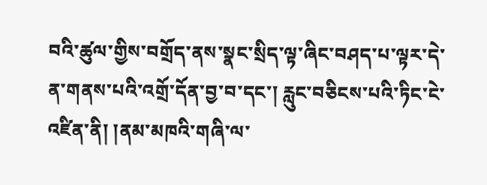བའི་ཚུལ་གྱིས་བགྲོད་ནས་སྣང་སྲིད་ལྟ་ཞིང་བཤད་པ་ལྟར་དེ་ན་གནས་པའི་འགྲོ་དོན་བྱ་བ་དང་། རླུང་བཅིངས་པའི་ཏིང་ངེ་འཛིན་ནི། །ནམ་མཁའི་གཞི་ལ་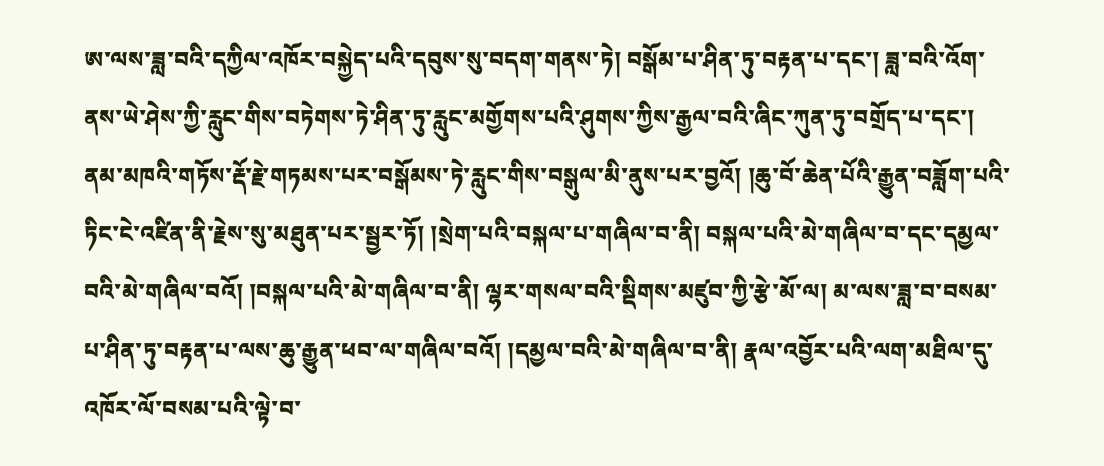ཨ་ལས་ཟླ་བའི་དཀྱིལ་འཁོར་བསྐྱེད་པའི་དབུས་སུ་བདག་གནས་ཏེ། བསྒོམ་པ་ཤིན་ཏུ་བརྟན་པ་དང་། ཟླ་བའི་འོག་ནས་ཡེ་ཤེས་ཀྱི་རླུང་གིས་བཏེགས་ཏེ་ཤིན་ཏུ་རླུང་མགྱོགས་པའི་ཤུགས་ཀྱིས་རྒྱལ་བའི་ཞིང་ཀུན་ཏུ་བགྲོད་པ་དང་། ནམ་མཁའི་གཏོས་རྡོ་རྗེ་གཏམས་པར་བསྒོམས་ཏེ་རླུང་གིས་བསྒུལ་མི་ནུས་པར་བྱའོ། །ཆུ་བོ་ཆེན་པོའི་རྒྱུན་བཟློག་པའི་ཏིང་ངེ་འཛིན་ནི་རྗེས་སུ་མཐུན་པར་སྦྱར་ཏོ། །སྲེག་པའི་བསྐལ་པ་གཞིལ་བ་ནི། བསྐལ་པའི་མེ་གཞིལ་བ་དང་དམྱལ་བའི་མེ་གཞིལ་བའོ། །བསྐལ་པའི་མེ་གཞིལ་བ་ནི། ལྷར་གསལ་བའི་སྡིགས་མཛུབ་ཀྱི་རྩེ་མོ་ལ། མ་ལས་ཟླ་བ་བསམ་པ་ཤིན་ཏུ་བརྟན་པ་ལས་ཆུ་རྒྱུན་ཕབ་ལ་གཞིལ་བའོ། །དམྱལ་བའི་མེ་གཞིལ་བ་ནི། རྣལ་འབྱོར་པའི་ལག་མཐིལ་དུ་འཁོར་ལོ་བསམ་པའི་ལྟེ་བ་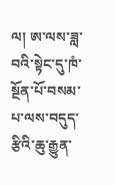ལ། ཨ་ལས་ཟླ་བའི་སྟེང་དུ་ཁཾ་སྔོན་པོ་བསམ་པ་ལས་བདུད་རྩིའི་ཆུ་རྒྱུན་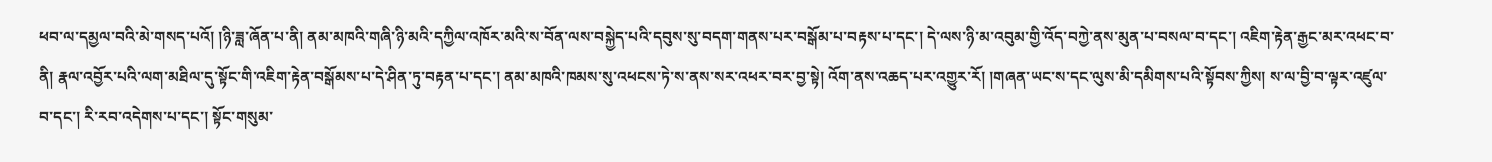ཕབ་ལ་དམྱལ་བའི་མེ་གསད་པའོ། །ཉི་ཟླ་ཞོན་པ་ནི། ནམ་མཁའི་གཞི་ཉི་མའི་དཀྱིལ་འཁོར་མའི་ས་བོན་ལས་བསྐྱེད་པའི་དབུས་སུ་བདག་གནས་པར་བསྒོམ་པ་བརྟས་པ་དང་། དེ་ལས་ཉི་མ་འབུམ་གྱི་འོད་བཀྱེ་ནས་མུན་པ་བསལ་བ་དང་། འཇིག་རྟེན་རྒྱང་མར་འཕང་བ་ནི། རྣལ་འབྱོར་པའི་ལག་མཐིལ་དུ་སྟོང་གི་འཇིག་རྟེན་བསྒོམས་པ་དེ་ཤིན་ཏུ་བརྟན་པ་དང་། ནམ་མཁའི་ཁམས་སུ་འཕངས་ཏེ་ས་ནས་སར་འཕར་བར་བྱ་སྟེ། འོག་ནས་འཆད་པར་འགྱུར་རོ། །གཞན་ཡང་ས་དང་ལུས་མི་དམིགས་པའི་སྟོབས་ཀྱིས། ས་ལ་བྱི་བ་ལྟར་འཛུལ་བ་དང་། རི་རབ་འདེགས་པ་དང་། སྟོང་གསུམ་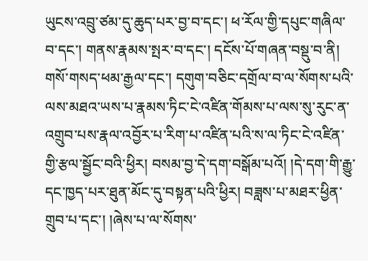ཡུངས་འབྲུ་ཙམ་དུ་ཆུད་པར་བྱ་བ་དང་། ཕ་རོལ་གྱི་དཔུང་གཞིལ་བ་དང་། གནས་རྣམས་སྤར་བ་དང་། དངོས་པོ་གཞན་བསྡུ་བ་ནི། གསོ་གསད་ཕམ་རྒྱལ་དང་། དགུག་བཅིང་དགྲོལ་བ་ལ་སོགས་པའི་ལས་མཐའ་ཡས་པ་རྣམས་ཏིང་ངེ་འཛིན་གོམས་པ་ལས་སུ་རུང་ན་འགྲུབ་པས་རྣལ་འབྱོར་པ་རིག་པ་འཛིན་པའི་ས་ལ་ཏིང་ངེ་འཛིན་གྱི་རྩལ་སྦྱོང་བའི་ཕྱིར། བསམ་བྱ་དེ་དག་བསྒོམ་པའོ། །དེ་དག་གི་རྒྱུ་དང་ཁྱད་པར་ཐུན་མོང་དུ་བསྟན་པའི་ཕྱིར། བཟླས་པ་མཐར་ཕྱིན་གྲུབ་པ་དང་། །ཞེས་པ་ལ་སོགས་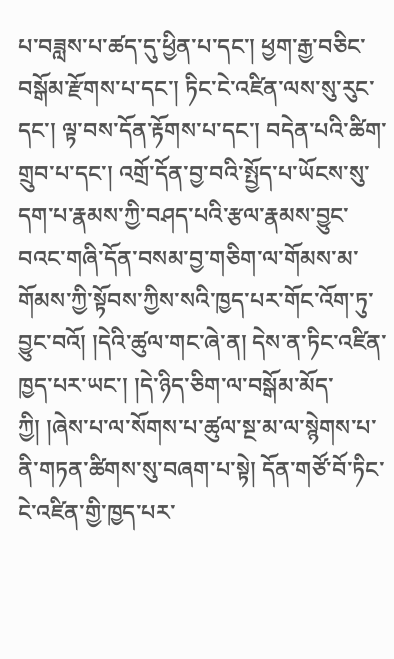པ་བཟླས་པ་ཚད་དུ་ཕྱིན་པ་དང་། ཕྱག་རྒྱ་བཅིང་བསྒོམ་རྫོགས་པ་དང་། ཏིང་ངེ་འཛིན་ལས་སུ་རུང་དང་། ལྟ་བས་དོན་རྟོགས་པ་དང་། བདེན་པའི་ཚིག་གྲུབ་པ་དང་། འགྲོ་དོན་བྱ་བའི་སྤྱོད་པ་ཡོངས་སུ་དག་པ་རྣམས་ཀྱི་བཤད་པའི་རྩལ་རྣམས་བྱུང་བའང་གཞི་དོན་བསམ་བྱ་གཅིག་ལ་གོམས་མ་གོམས་ཀྱི་སྟོབས་ཀྱིས་སའི་ཁྱད་པར་གོང་འོག་ཏུ་བྱུང་བའོ། །དེའི་ཚུལ་གང་ཞེ་ན། དེས་ན་ཏིང་འཛིན་ཁྱད་པར་ཡང་། །དེ་ཉིད་ཅིག་ལ་བསྒོམ་མོད་ཀྱི། །ཞེས་པ་ལ་སོགས་པ་ཚུལ་སྔ་མ་ལ་སྙེགས་པ་ནི་གཏན་ཚིགས་སུ་བཞག་པ་སྟེ། དོན་གཙོ་བོ་ཏིང་ངེ་འཛིན་གྱི་ཁྱད་པར་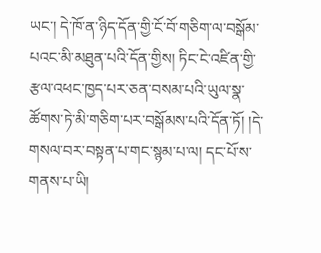ཡང་། དེ་ཁོ་ན་ཉིད་དོན་གྱི་ངོ་བོ་གཅིག་ལ་བསྒོམ་པའང་མི་མཐུན་པའི་དོན་གྱིས། ཏིང་ངེ་འཛིན་གྱི་རྩལ་འཕང་ཁྱད་པར་ཅན་བསམ་པའི་ཡུལ་སྣ་ཚོགས་ཏེ་མི་གཅིག་པར་བསྒོམས་པའི་དོན་ཏོ། །དེ་གསལ་བར་བསྟན་པ་གང་སྙམ་པ་ལ། དང་པོ་ས་གནས་པ་ཡི།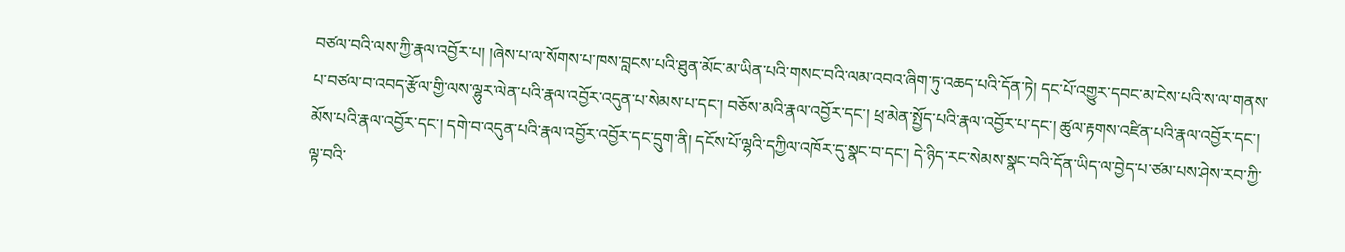བཙལ་བའི་ལས་ཀྱི་རྣལ་འབྱོར་པ། །ཞེས་པ་ལ་སོགས་པ་ཁས་བླངས་པའི་ཐུན་མོང་མ་ཡིན་པའི་གསང་བའི་ལམ་འབའ་ཞིག་ཏུ་འཆད་པའི་དོན་ཏེ། དང་པོ་འགྱུར་དབང་མ་ངེས་པའི་ས་ལ་གནས་པ་བཙལ་བ་འབད་རྩོལ་གྱི་ལས་ལྷུར་ལེན་པའི་རྣལ་འབྱོར་འདུན་པ་སེམས་པ་དང་། བཅོས་མའི་རྣལ་འབྱོར་དང་། ཕྲ་མེན་སྤྱོད་པའི་རྣལ་འབྱོར་པ་དང་། ཚུལ་རྟགས་འཛིན་པའི་རྣལ་འབྱོར་དང་། མོས་པའི་རྣལ་འབྱོར་དང་། དགེ་བ་འདུན་པའི་རྣལ་འབྱོར་འབྱོར་དང་དྲུག་ནི། དངོས་པོ་ལྷའི་དཀྱིལ་འཁོར་དུ་སྣང་བ་དང་། དེ་ཉིད་རང་སེམས་སྣང་བའི་དོན་ཡིད་ལ་བྱེད་པ་ཙམ་པས་ཤེས་རབ་ཀྱི་ལྟ་བའི་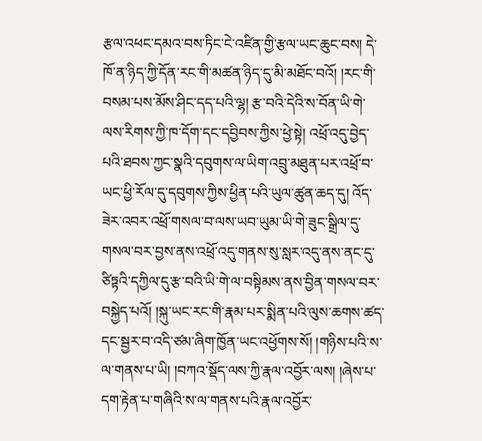རྩལ་འཕང་དམའ་བས་ཏིང་ངེ་འཛིན་གྱི་རྩལ་ཡང་ཆུང་བས། དེ་ཁོ་ན་ཉིད་ཀྱི་དོན་རང་གི་མཚན་ཉིད་དུ་མི་མཐོང་བའོ། །རང་གི་བསམ་པས་མོས་ཤིང་དད་པའི་ལྷ། རྩ་བའི་དེའི་ས་བོན་ཡི་གེ་ལས་རིགས་ཀྱི་ཁ་དོག་དང་དབྱིབས་ཀྱིས་ཕྱེ་སྟེ། འཕྲོ་འདུ་བྱེད་པའི་ཐབས་ཀྱང་སྣའི་དབུགས་ལ་ཡིག་འབྲུ་མཐུན་པར་འཕྲོ་བ་ཡང་ཕྱི་རོལ་དུ་དབུགས་ཀྱིས་ཕྱིན་པའི་ཡུལ་ཚུན་ཆད་དུ། འོད་ཟེར་འབར་འཕྲོ་གསལ་བ་ལས་ཡབ་ཡུམ་ཡི་གེ་ཟུང་སྒྲིལ་དུ་གསལ་བར་བྱས་ནས་འཕྲོ་འདུ་གནས་སུ་སླར་འདུ་ནས་ནང་དུ་ཙིཏྟའི་དཀྱིལ་དུ་རྩ་བའི་ཡི་གེ་ལ་བསྟིམས་ནས་བྱིན་གསལ་བར་བསྐྱེད་པའོ། །སྐུ་ཡང་རང་གི་རྣམ་པར་སྨིན་པའི་ལུས་ཆགས་ཚད་དང་སྦྱར་བ་འདི་ཙམ་ཞིག་ཁྱོན་ཡང་འཕྱོགས་སོ། །གཉིས་པའི་ས་ལ་གནས་པ་ཡི། །བཀའ་སྡོད་ལས་ཀྱི་རྣལ་འབྱོར་ལས། །ཞེས་པ་དག་རྟེན་པ་གཞིའི་ས་ལ་གནས་པའི་རྣལ་འབྱོར་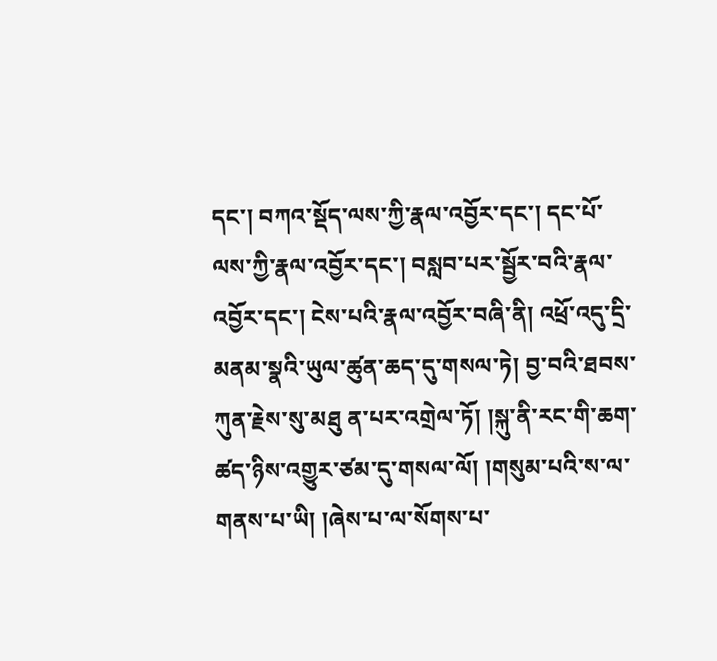དང་། བཀའ་སྡོད་ལས་ཀྱི་རྣལ་འབྱོར་དང་། དང་པོ་ལས་ཀྱི་རྣལ་འབྱོར་དང་། བསླབ་པར་སྦྱོར་བའི་རྣལ་འབྱོར་དང་། ངེས་པའི་རྣལ་འབྱོར་བཞི་ནི། འཕྲོ་འདུ་དྲི་མནམ་སྣའི་ཡུལ་ཚུན་ཆད་དུ་གསལ་ཏེ། བྱ་བའི་ཐབས་ཀུན་རྗེས་སུ་མཐུ ན་པར་འགྲེལ་ཏོ། །སྐུ་ནི་རང་གི་ཆག་ཚད་ཉིས་འགྱུར་ཙམ་དུ་གསལ་ལོ། །གསུམ་པའི་ས་ལ་གནས་པ་ཡི། །ཞེས་པ་ལ་སོགས་པ་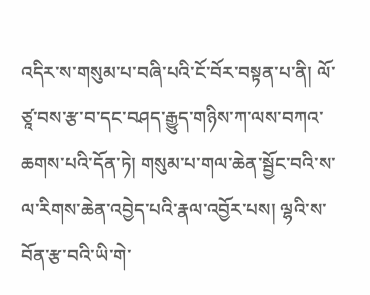འདིར་ས་གསུམ་པ་བཞི་པའི་ངོ་བོར་བསྟན་པ་ནི། ལོ་ཙཱ་བས་རྩ་བ་དང་བཤད་རྒྱུད་གཉིས་ཀ་ལས་བཀའ་ཆགས་པའི་དོན་ཏེ། གསུམ་པ་གལ་ཆེན་སྦྱོང་བའི་ས་ལ་རིགས་ཆེན་འབྱེད་པའི་རྣལ་འབྱོར་པས། ལྷའི་ས་བོན་རྩ་བའི་ཡི་གེ་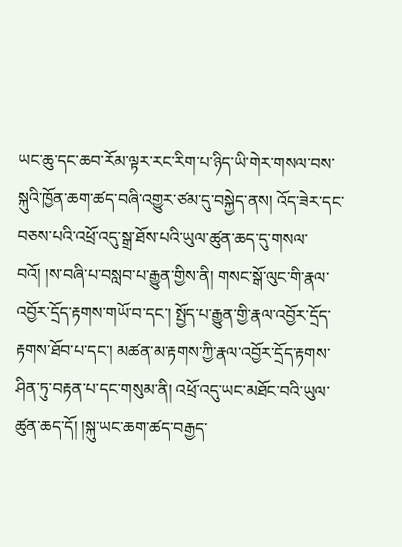ཡང་ཆུ་དང་ཆབ་རོམ་ལྟར་རང་རིག་པ་ཉིད་ཡི་གེར་གསལ་བས་སྐུའི་ཁྱོན་ཆག་ཚད་བཞི་འགྱུར་ཙམ་དུ་བསྐྱེད་ནས། འོད་ཟེར་དང་བཅས་པའི་འཕྲོ་འདུ་སྒྲ་ཐོས་པའི་ཡུལ་ཚུན་ཆད་དུ་གསལ་བའོ། །ས་བཞི་པ་བསླབ་པ་རྒྱུན་གྱིས་ནི། གསང་སྒོ་ལུང་གི་རྣལ་འབྱོར་དྲོད་རྟགས་གཡོ་བ་དང་། སྤྱོད་པ་རྒྱུན་གྱི་རྣལ་འབྱོར་དྲོད་རྟགས་ཐོབ་པ་དང་། མཚན་མ་རྟགས་ཀྱི་རྣལ་འབྱོར་དྲོད་རྟགས་ཤིན་ཏུ་བརྟན་པ་དང་གསུམ་ནི། འཕྲོ་འདུ་ཡང་མཐོང་བའི་ཡུལ་ཚུན་ཆད་དོ། །སྐུ་ཡང་ཆག་ཚད་བརྒྱད་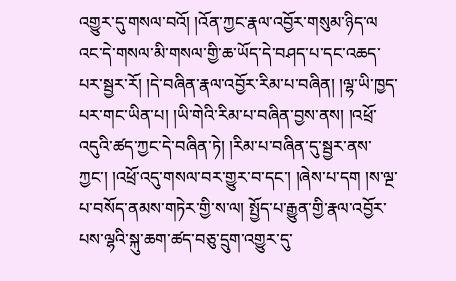འགྱུར་དུ་གསལ་བའོ། །འོན་ཀྱང་རྣལ་འབྱོར་གསུམ་ཉིད་ལ འང་དེ་གསལ་མི་གསལ་གྱི་ཆ་ཡོད་དེ་བཤད་པ་དང་འཆད་པར་སྦྱར་རོ། །དེ་བཞིན་རྣལ་འབྱོར་རིམ་པ་བཞིན། །ལྷ་ཡི་ཁྱད་པར་གང་ཡིན་པ། །ཡི་གེའི་རིམ་པ་བཞིན་བྱས་ནས། །འཕྲོ་འདུའི་ཚད་ཀྱང་དེ་བཞིན་ཏེ། །རིམ་པ་བཞིན་དུ་སྦྱར་ནས་ཀྱང་། །འཕྲོ་འདུ་གསལ་བར་གྱུར་བ་དང་། །ཞེས་པ་དག །ས་ལྔ་པ་བསོད་ནམས་གཏེར་གྱི་ས་ལ། སྤྱོད་པ་རྒྱུན་གྱི་རྣལ་འབྱོར་པས་ལྷའི་སྐུ་ཆག་ཚད་བཅུ་དྲུག་འགྱུར་དུ་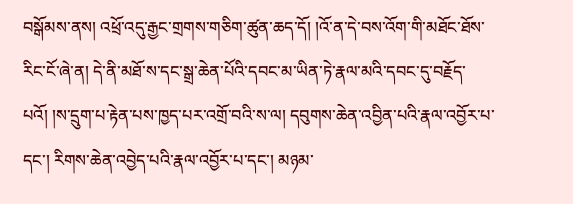བསྒོམས་ནས། འཕྲོ་འདུ་རྒྱང་གྲགས་གཅིག་ཚུན་ཆད་དོ། །འོ་ན་དེ་བས་འོག་གི་མཐོང་ཐོས་རིང་ངོ་ཞེ་ན། དེ་ནི་མཐོ་ས་དང་སྒྲ་ཆེན་པོའི་དབང་མ་ཡིན་ཏེ་རྣལ་མའི་དབང་དུ་བརྗོད་པའོ། །ས་དྲུག་པ་རྟེན་པས་ཁྱད་པར་འགྲོ་བའི་ས་ལ། དབུགས་ཆེན་འབྱིན་པའི་རྣལ་འབྱོར་པ་དང་། རིགས་ཆེན་འབྱེད་པའི་རྣལ་འབྱོར་པ་དང་། མཉམ་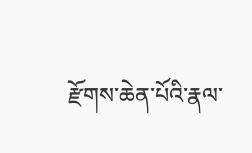རྫོགས་ཆེན་པོའི་རྣལ་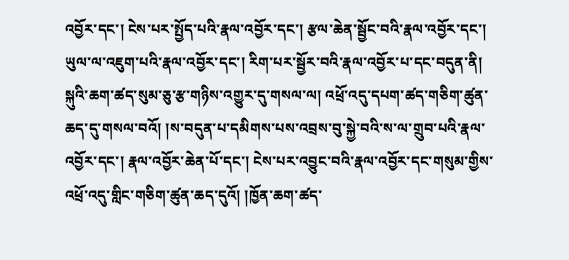འབྱོར་དང་། ངེས་པར་སྤྱོད་པའི་རྣལ་འབྱོར་དང་། རྩལ་ཆེན་སྦྱོང་བའི་རྣལ་འབྱོར་དང་། ཡུལ་ལ་འཇུག་པའི་རྣལ་འབྱོར་དང་། རིག་པར་སྦྱོར་བའི་རྣལ་འབྱོར་པ་དང་བདུན་ནི། སྐུའི་ཆག་ཚད་སུམ་ཅུ་རྩ་གཉིས་འགྱུར་དུ་གསལ་ལ། འཕྲོ་འདུ་དཔག་ཚད་གཅིག་ཚུན་ཆད་དུ་གསལ་བའོ། །ས་བདུན་པ་དམིགས་པས་འབྲས་བུ་སྐྱེ་བའི་ས་ལ་གྲུབ་པའི་རྣལ་འབྱོར་དང་། རྣལ་འབྱོར་ཆེན་པོ་དང་། ངེས་པར་འབྱུང་བའི་རྣལ་འབྱོར་དང་གསུམ་གྱིས་འཕྲོ་འདུ་གླིང་གཅིག་ཚུན་ཆད་དུའོ། །ཁྱོན་ཆག་ཚད་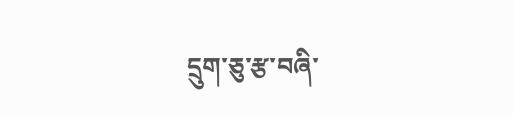དྲུག་ཅུ་རྩ་བཞི་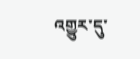འགྱུར་དུ་